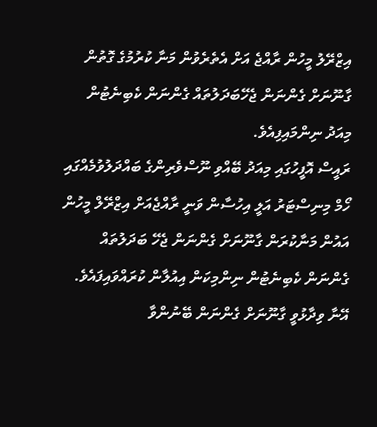އިޒްރޭލު މީހުން ރާއްޖެ އަށް އެތެރެވުން މަނާ ކުރުމުގެ ގޮތުން ގާނޫނަށް ގެންނަން ޖެހޭބަދަލުތައް ގެންނަން ކެބިނެޓުން މިއަދު ނިންމައިފިއެވެ.
ރައީސް އޮފީހުގައި މިއަދު ބޭއްވި ނޫސްވެރިންގެ ބައްދަލުވުމެއްގައި ހޯމް މިނިސްޓަރު އަލީ އިހުސާން ވަނީ ރާއްޖެއަށް އިޒްރޭލް މީހުން އައުން މަނާކުރަން ގާނޫނަށް ގެންނަން ޖެހޭ ބަދަލުތައް ގެންނަން ކެބިނެޓުން ނިންމިކަން އިއުލާން ކުރައްވައިފައެވެ. އޭނާ ވިދާޅުވީ ގާނޫނަށް ގެންނަން ބޭނުންވާ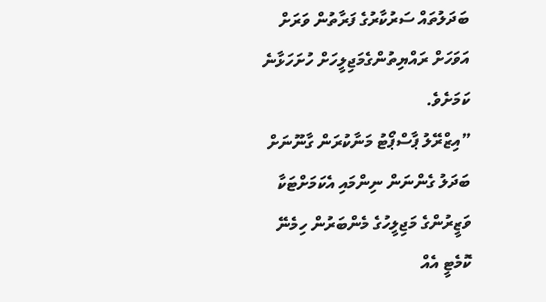ބަދަލުތައް ސަރުކާރުގެ ފަރާތުން ވަރަށް އަވަހަށް ރައްޔިތުންގެމަޖިލީހަށް ހުށަހަޅާނެ ކަމަށެވެ.
”އިޒްރޭލު ޕާސްޕޯޓު މަނާކުރަން ގާނޫނަށް ބަދަލު ގެންނަން ނިންމައި އެކަމަށްޓަކާ ވަޒީރުންގެ މަޖިލީހުގެ މެންބަރުން ހިމެނޭ ކޮމެޓީ އެއް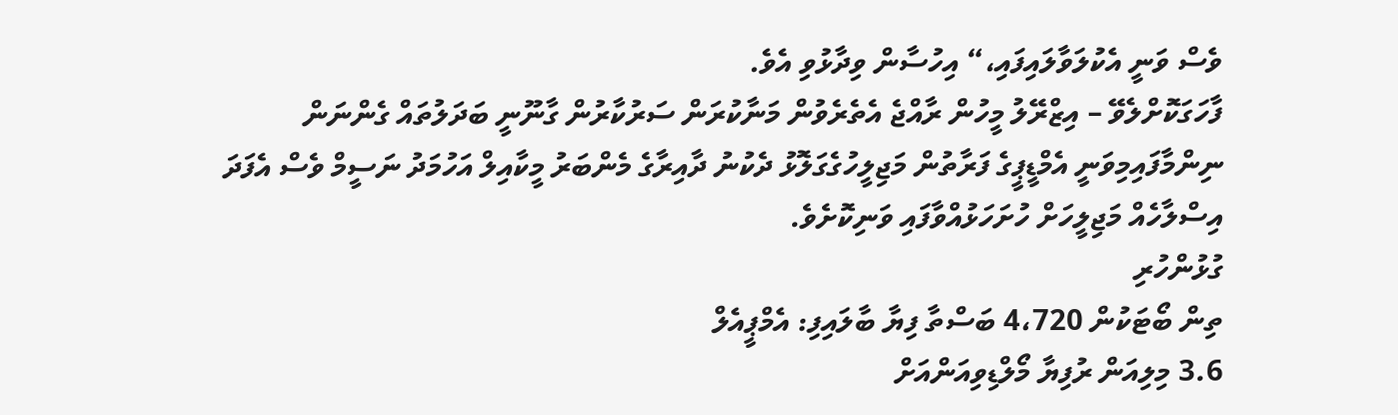ވެސް ވަނީ އެކުލަވާލައިފައި،“ އިހުސާން ވިދާޅުވި އެވެ.
ފާހަގަކޮށްލެވޭ – އިޒްރޭލު މީހުން ރާއްޖެ އެތެރެވުން މަނާކުރަން ސަރުކާރުން ގާނޫނީ ބަދަލުތައް ގެންނަން ނިންމާފައިމިވަނީ އެމްޑީޕީގެ ފަރާތުން މަޖިލީހުގެގަލޮޅު ދެކުނު ދާއިރާގެ މެންބަރު މީކާއިލް އަހުމަދު ނަސީމް ވެސް އެފަދަ އިސްލާހެއް މަޖިލީހަށް ހުށަހަޅުއްވާފައި ވަނިކޮށެވެ.
ގުޅުންހުރި
ތިން ބޯޓަކުން 4،720 ބަސްތާ ފިޔާ ބާލައިފި: އެމްޕީއެލް
3.6 މިލިއަން ރުފިޔާ މޯލްޑިވިއަންއަށް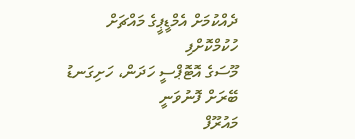ދެއްކުމަށް އެމްޑީޕީގެ މައްޗަށް ހުކުމްކޮށްފި
މޫސަގެ އޮޓޮޕްސީ ހަދަން، ހަށިގަނޑު ބޭރަށް ފޮނުވަނީ
މައުރޫފް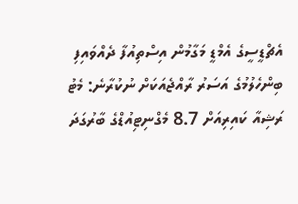އެޗްޑީސީގެ އެމްޑީ މަގާމުން އިސްތިއުފާ ދެއްވައިފި
ބިންހެލުމުގެ އަސަރު ރާއްޖެއަކަށް ނުކުރާނެ: މެޓު
ރަޝިއާ ކައިރިއަށް 8.7 މެގްނިޓިއުޑްގެ ބާރުގަދަ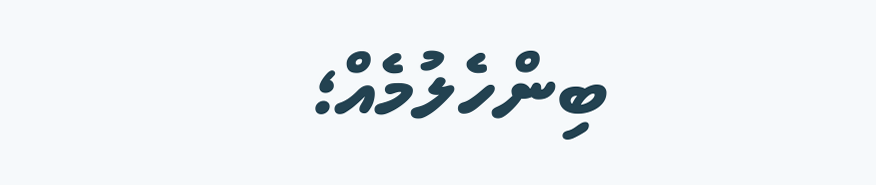ބިންހެލުމެއް؛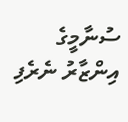ސުނާމީގެ އިންޒާރު ނެރެފި